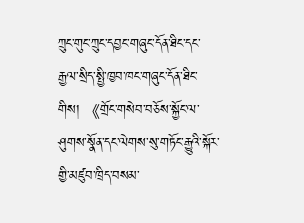ཀྲུང་གུང་ཀྲུང་དབྱང་གཞུང་དོན་ཐིང་དང་རྒྱལ་སྲིད་སྤྱི་ཁྱབ་ཁང་གཞུང་དོན་ཐིང་གིས། 《གྲོང་གསེབ་བཅོས་སྐྱོང་ལ་ཤུགས་སྣོན་དང་ལེགས་སུ་གཏོང་རྒྱུའི་སྐོར་གྱི་མཛུབ་ཁྲིད་བསམ་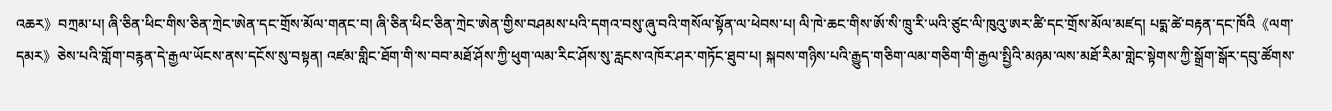འཆར》བཀྲམ་པ། ཞི་ཅིན་ཕིང་གིས་ཅིན་ཀྲེང་ཨེན་དང་གྲོས་མོལ་གནང་བ། ཞི་ཅིན་ཕིང་ཅིན་ཀྲེང་ཨེན་གྱིས་བཤམས་པའི་དགའ་བསུ་ཞུ་བའི་གསོལ་སྟོན་ལ་ཕེབས་པ། ལི་ཁེ་ཆང་གིས་ཨོ་སི་ཁྲུ་རི་ཡའི་ཙུང་ལི་ཁུའུ་ཨར་ཚི་དང་གྲོས་མོལ་མཛད། པདྨ་ཚེ་བརྟན་དང་ཁོའི《ལག་དམར》ཅེས་པའི་གློག་བརྙན་དེ་རྒྱལ་ཡོངས་ནས་དངོས་སུ་བསྟན། འཛམ་གླིང་ཐོག་གི་ས་བབ་མཐོ་ཤོས་ཀྱི་ཕུག་ལམ་རིང་ཤོས་སུ་རླངས་འཁོར་ཤར་གཏོང་ཐུབ་པ། སྐབས་གཉིས་པའི་རྒྱུད་གཅིག་ལམ་གཅིག་གི་རྒྱལ་སྤྱིའི་མཉམ་ལས་མཐོ་རིམ་གླེང་སྟེགས་ཀྱི་སྒྲོག་སྒོར་དབུ་ཚོགས་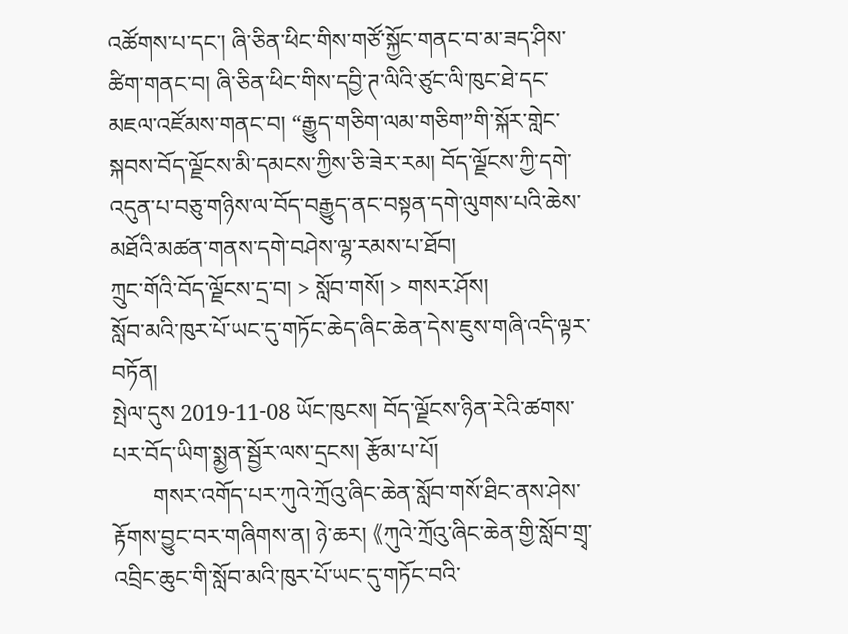འཚོགས་པ་དང་། ཞི་ཅིན་ཕིང་གིས་གཙོ་སྐྱོང་གནང་བ་མ་ཟད་ཤིས་ཚིག་གནང་བ། ཞི་ཅིན་ཕིང་གིས་དབྱི་ཊ་ལིའི་ཙུང་ལི་ཁུང་ཐེ་དང་མཇལ་འཛོམས་གནང་བ། “རྒྱུད་གཅིག་ལམ་གཅིག”གི་སྐོར་གླེང་སྐབས་བོད་ལྗོངས་མི་དམངས་ཀྱིས་ཅི་ཟེར་རམ། བོད་ལྗོངས་ཀྱི་དགེ་འདུན་པ་བཅུ་གཉིས་ལ་བོད་བརྒྱུད་ནང་བསྟན་དགེ་ལུགས་པའི་ཆེས་མཐོའི་མཚན་གནས་དགེ་བཤེས་ལྷ་རམས་པ་ཐོབ།
ཀྲུང་གོའི་བོད་ལྗོངས་དྲ་བ། > སློབ་གསོ། > གསར་ཤོས།
སློབ་མའི་ཁུར་པོ་ཡང་དུ་གཏོང་ཆེད་ཞིང་ཆེན་དེས་ཇུས་གཞི་འདི་ལྟར་བཏོན།
སྤེལ་དུས 2019-11-08 ཡོང་ཁུངས། བོད་ལྗོངས་ཉིན་རེའི་ཚགས་པར་བོད་ཡིག་སྨྱན་སྦྱོར་ལས་དྲངས། རྩོམ་པ་པོ།
       གསར་འགོད་པར་ཀུའེ་ཀྲོའུ་ཞིང་ཆེན་སློབ་གསོ་ཐིང་ནས་ཤེས་རྟོགས་བྱུང་བར་གཞིགས་ན། ཉེ་ཆར། 《ཀུའེ་ཀྲོའུ་ཞིང་ཆེན་གྱི་སློབ་གྲྭ་འབྲིང་ཆུང་གི་སློབ་མའི་ཁུར་པོ་ཡང་དུ་གཏོང་བའི་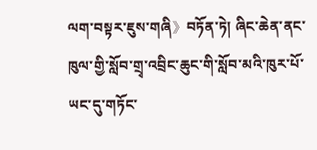ལག་བསྟར་ཇུས་གཞི》བཏོན་ཏེ། ཞིང་ཆེན་ནང་ཁུལ་གྱི་སློབ་གྲྭ་འབྲིང་ཆུང་གི་སློབ་མའི་ཁུར་པོ་ཡང་དུ་གཏོང་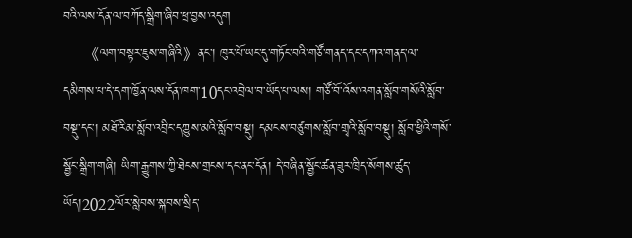བའི་ལས་དོན་ལ་བཀོད་སྒྲིག་ཞིབ་ཕྲ་བྱས་འདུག
       《ལག་བསྟར་ཇུས་གཞིའི》ནང་། ཁུར་པོ་ཡང་དུ་གཏོང་བའི་གཙོ་གནད་དང་དཀའ་གནད་ལ་དམིགས་པ་དེ་དག་ཁྱོན་ལས་དོན་ཁག་10དང་འབྲེལ་བ་ཡོད་པ་ལས། གཙོ་བོ་འོས་འགན་སློབ་གསོའི་སློབ་བསྡུ་དང་། མཐོ་རིམ་སློབ་འབྲིང་དཀྱུས་མའི་སློབ་བསྡུ། དམངས་བཙུགས་སློབ་གྲྭའི་སློབ་བསྡུ། སློབ་ཕྱིའི་གསོ་སྦྱོང་སྒྲིག་གཞི། ཡིག་རྒྱུགས་ཀྱི་ཐེངས་གྲངས་དང་ནང་དོན། དེ་བཞིན་སྦྱོང་ཚན་ཟུར་ཁྲིད་སོགས་ཚུད་ཡོད།2022ལོར་སླེབས་སྐབས་སྲིད་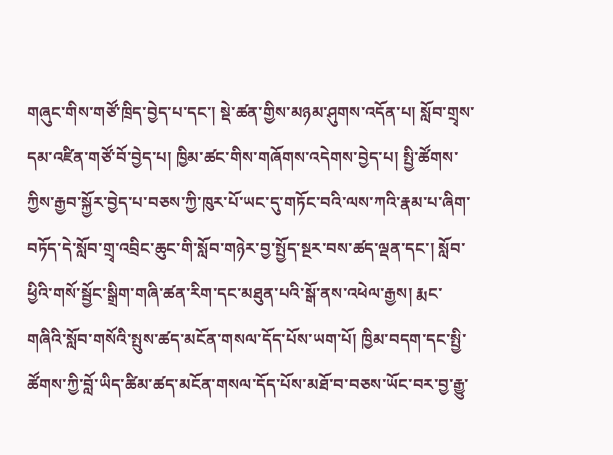གཞུང་གིས་གཙོ་ཁྲིད་བྱེད་པ་དང་། སྡེ་ཚན་གྱིས་མཉམ་ཤུགས་འདོན་པ། སློབ་གྲྭས་དམ་འཛིན་གཙོ་བོ་བྱེད་པ། ཁྱིམ་ཚང་གིས་གཞོགས་འདེགས་བྱེད་པ། སྤྱི་ཚོགས་ཀྱིས་རྒྱབ་སྐྱོར་བྱེད་པ་བཅས་ཀྱི་ཁུར་པོ་ཡང་དུ་གཏོང་བའི་ལས་ཀའི་རྣམ་པ་ཞིག་བཏོད་དེ་སློབ་གྲྭ་འབྲིང་ཆུང་གི་སློབ་གཉེར་བྱ་སྤྱོད་སྔར་བས་ཚད་ལྡན་དང་། སློབ་ཕྱིའི་གསོ་སྦྱོང་སྒྲིག་གཞི་ཚན་རིག་དང་མཐུན་པའི་སྒོ་ནས་འཕེལ་རྒྱས། རྨང་གཞིའི་སློབ་གསོའི་སྤུས་ཚད་མངོན་གསལ་དོད་པོས་ཡག་པོ། ཁྱིམ་བདག་དང་སྤྱི་ཚོགས་ཀྱི་བློ་ཡིད་ཚིམ་ཚད་མངོན་གསལ་དོད་པོས་མཐོ་བ་བཅས་ཡོང་བར་བྱ་རྒྱུ་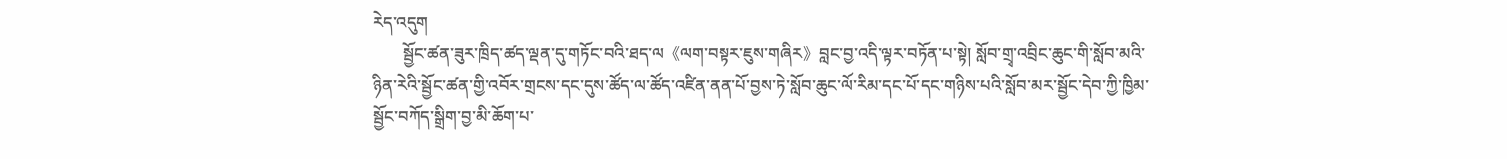རེད་འདུག
       སྦྱོང་ཚན་ཟུར་ཁྲིད་ཚད་ལྡན་དུ་གཏོང་བའི་ཐད་ལ《ལག་བསྟར་ཇུས་གཞིར》བླང་བྱ་འདི་ལྟར་བཏོན་པ་སྟེ། སློབ་གྲྭ་འབྲིང་ཆུང་གི་སློབ་མའི་ཉིན་རེའི་སྦྱོང་ཚན་གྱི་འབོར་གྲངས་དང་དུས་ཚོད་ལ་ཚོད་འཛིན་ནན་པོ་བྱས་ཏེ་སློབ་ཆུང་ལོ་རིམ་དང་པོ་དང་གཉིས་པའི་སློབ་མར་སྦྱོང་དེབ་ཀྱི་ཁྱིམ་སྦྱོང་བཀོད་སྒྲིག་བྱ་མི་ཆོག་པ་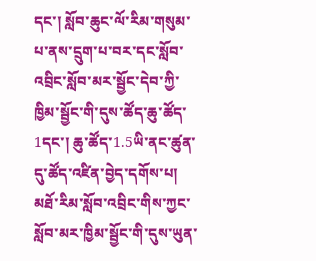དང་། སློབ་ཆུང་ལོ་རིམ་གསུམ་པ་ནས་དྲུག་པ་བར་དང་སློབ་འབྲིང་སློབ་མར་སྦྱོང་དེབ་ཀྱི་ཁྱིམ་སྦྱོང་གི་དུས་ཚོད་ཆུ་ཚོད་1དང་། ཆུ་ཚོད་1.5ཡི་ནང་ཚུན་དུ་ཚོད་འཛིན་བྱེད་དགོས་པ། མཐོ་རིམ་སློབ་འབྲིང་གིས་ཀྱང་སློབ་མར་ཁྱིམ་སྦྱོང་གི་དུས་ཡུན་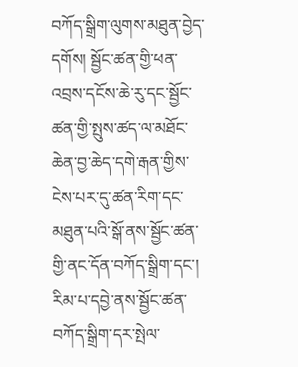བཀོད་སྒྲིག་ལུགས་མཐུན་བྱེད་དགོས། སྦྱོང་ཚན་གྱི་ཕན་འབྲས་དངོས་ཆེ་རུ་དང་སྦྱོང་ཚན་གྱི་སྤུས་ཚད་ལ་མཐོང་ཆེན་བྱ་ཆེད་དགེ་རྒན་གྱིས་ངེས་པར་དུ་ཚན་རིག་དང་མཐུན་པའི་སྒོ་ནས་སྦྱོང་ཚན་གྱི་ནང་དོན་བཀོད་སྒྲིག་དང་། རིམ་པ་དབྱེ་ནས་སྦྱོང་ཚན་བཀོད་སྒྲིག་དར་སྤེལ་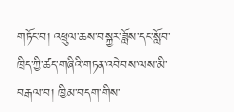གཏོང་བ། འཕྲུལ་ཆས་བསྐྱར་ཟློས་དང་སློབ་ཁྲིད་ཀྱི་ཚད་གཞིའི་གཏན་འབེབས་ལས་མི་བརྒལ་བ། ཁྱིམ་བདག་གིས་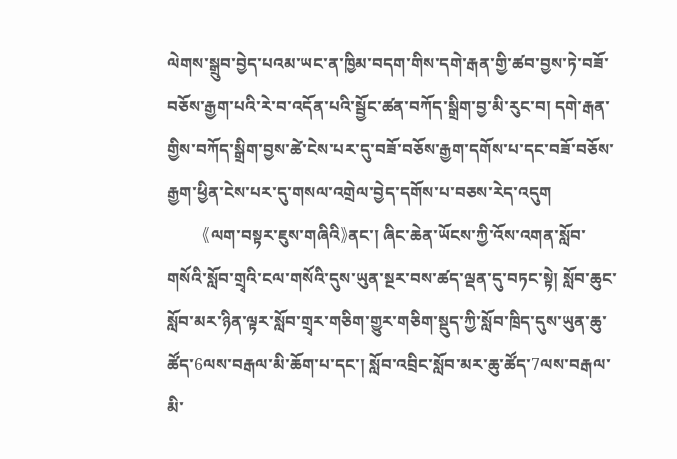ལེགས་སྒྲུབ་བྱེད་པའམ་ཡང་ན་ཁྱིམ་བདག་གིས་དགེ་རྒན་གྱི་ཚབ་བྱས་ཏེ་བཟོ་བཅོས་རྒྱག་པའི་རེ་བ་འདོན་པའི་སྦྱོང་ཚན་བཀོད་སྒྲིག་བྱ་མི་རུང་བ། དགེ་རྒན་གྱིས་བཀོད་སྒྲིག་བྱས་ཚེ་ངེས་པར་དུ་བཟོ་བཅོས་རྒྱག་དགོས་པ་དང་བཟོ་བཅོས་རྒྱག་ཕྱིན་ངེས་པར་དུ་གསལ་འགྲེལ་བྱེད་དགོས་པ་བཅས་རེད་འདུག
       《ལག་བསྟར་ཇུས་གཞིའི》ནང་། ཞིང་ཆེན་ཡོངས་ཀྱི་འོས་འགན་སློབ་གསོའི་སློབ་གྲྭའི་ངལ་གསོའི་དུས་ཡུན་སྔར་བས་ཚད་ལྡན་དུ་བཏང་སྟེ། སློབ་ཆུང་སློབ་མར་ཉིན་ལྟར་སློབ་གྲྭར་གཅིག་གྱུར་གཅིག་སྡུད་ཀྱི་སློབ་ཁྲིད་དུས་ཡུན་ཆུ་ཚོད་6ལས་བརྒལ་མི་ཆོག་པ་དང་། སློབ་འབྲིང་སློབ་མར་ཆུ་ཚོད་7ལས་བརྒལ་མི་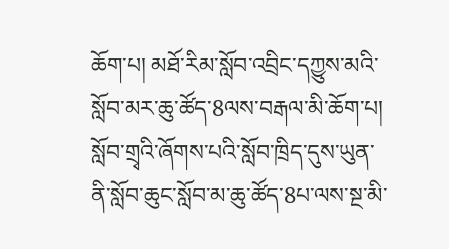ཆོག་པ། མཐོ་རིམ་སློབ་འབྲིང་དཀྱུས་མའི་སློབ་མར་ཆུ་ཚོད་8ལས་བརྒལ་མི་ཆོག་པ། སློབ་གྲྭའི་ཞོགས་པའི་སློབ་ཁྲིད་དུས་ཡུན་ནི་སློབ་ཆུང་སློབ་མ་ཆུ་ཚོད་8པ་ལས་སྔ་མི་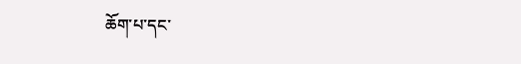ཆོག་པ་དང་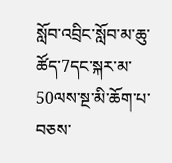སློབ་འབྲིང་སློབ་མ་ཆུ་ཚོད་7དང་སྐར་མ་50ལས་སྔ་མི་ཆོག་པ་བཅས་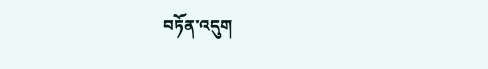བཏོན་འདུག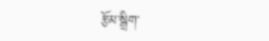རྩོམ་སྒྲིག་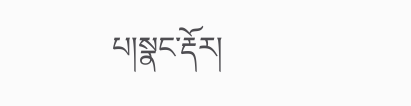པ།སྣང་རྡོར།